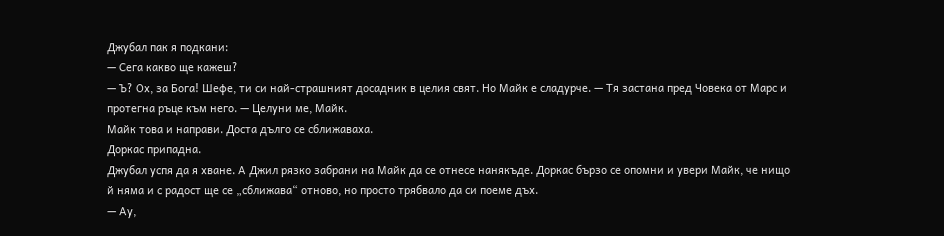Джубал пак я подкани:
— Сега какво ще кажеш?
— Ъ? Ох, за Бога! Шефе, ти си най-страшният досадник в целия свят. Но Майк е сладурче. — Тя застана пред Човека от Марс и протегна ръце към него. — Целуни ме, Майк.
Майк това и направи. Доста дълго се сближаваха.
Доркас припадна.
Джубал успя да я хване. А Джил рязко забрани на Майк да се отнесе нанякъде. Доркас бързо се опомни и увери Майк, че нищо й няма и с радост ще се „сближава“ отново, но просто трябвало да си поеме дъх.
— Ау,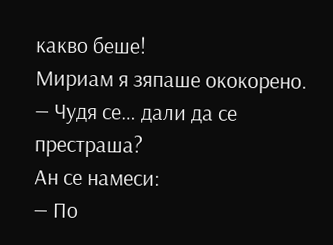какво беше!
Мириам я зяпаше ококорено.
— Чудя се… дали да се престраша?
Ан се намеси:
— По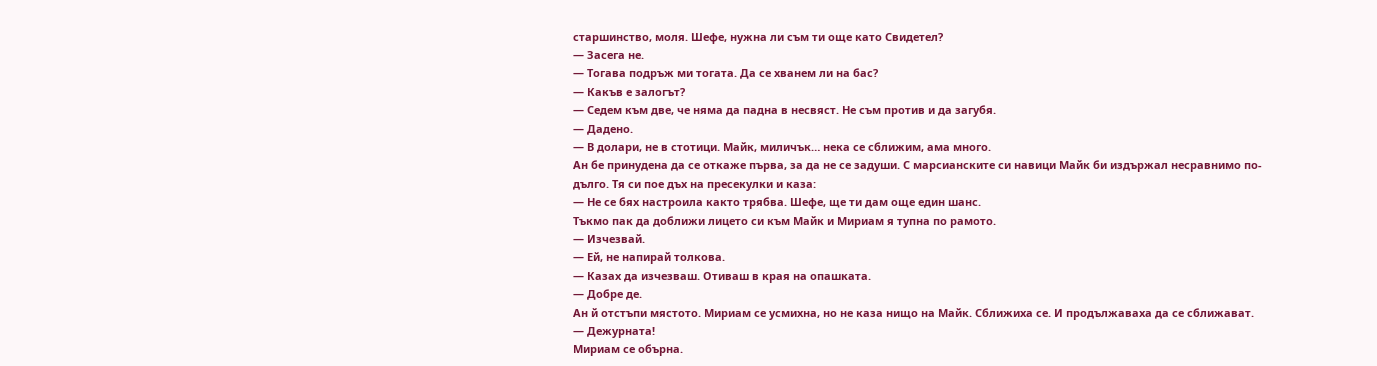старшинство, моля. Шефе, нужна ли съм ти още като Свидетел?
— Засега не.
— Тогава подръж ми тогата. Да се хванем ли на бас?
— Какъв е залогът?
— Седем към две, че няма да падна в несвяст. Не съм против и да загубя.
— Дадено.
— В долари, не в стотици. Майк, миличък… нека се сближим, ама много.
Ан бе принудена да се откаже първа, за да не се задуши. С марсианските си навици Майк би издържал несравнимо по-дълго. Тя си пое дъх на пресекулки и каза:
— Не се бях настроила както трябва. Шефе, ще ти дам още един шанс.
Тъкмо пак да доближи лицето си към Майк и Мириам я тупна по рамото.
— Изчезвай.
— Ей, не напирай толкова.
— Казах да изчезваш. Отиваш в края на опашката.
— Добре де.
Ан й отстъпи мястото. Мириам се усмихна, но не каза нищо на Майк. Сближиха се. И продължаваха да се сближават.
— Дежурната!
Мириам се обърна.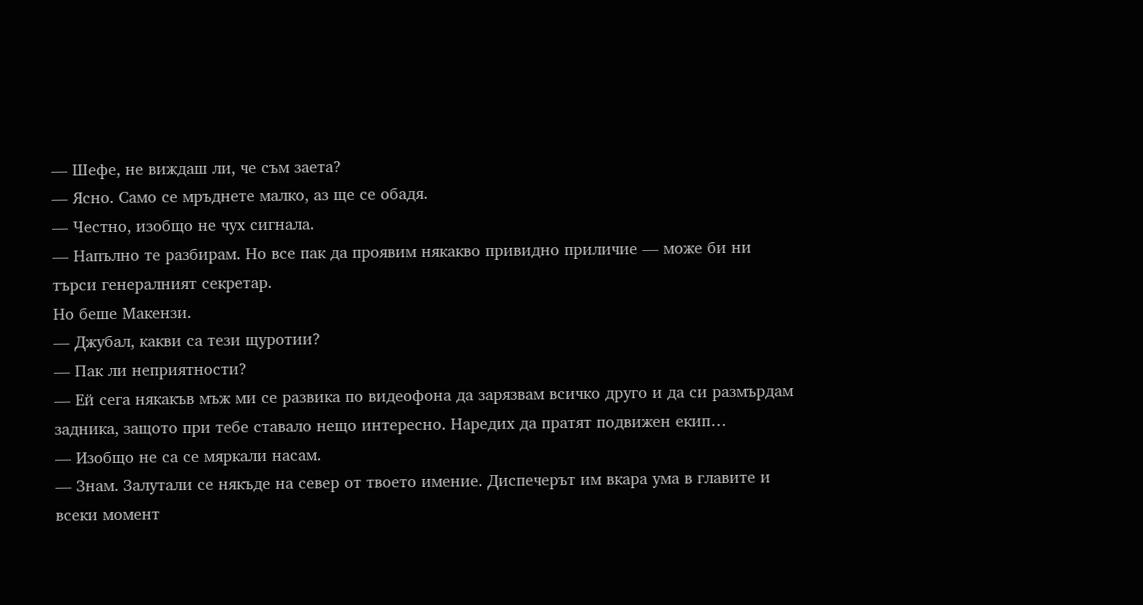— Шефе, не виждаш ли, че съм заета?
— Ясно. Само се мръднете малко, аз ще се обадя.
— Честно, изобщо не чух сигнала.
— Напълно те разбирам. Но все пак да проявим някакво привидно приличие — може би ни търси генералният секретар.
Но беше Макензи.
— Джубал, какви са тези щуротии?
— Пак ли неприятности?
— Ей сега някакъв мъж ми се развика по видеофона да зарязвам всичко друго и да си размърдам задника, защото при тебе ставало нещо интересно. Наредих да пратят подвижен екип…
— Изобщо не са се мяркали насам.
— Знам. Залутали се някъде на север от твоето имение. Диспечерът им вкара ума в главите и всеки момент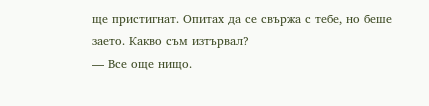ще пристигнат. Опитах да се свържа с тебе, но беше заето. Какво съм изтървал?
— Все още нищо.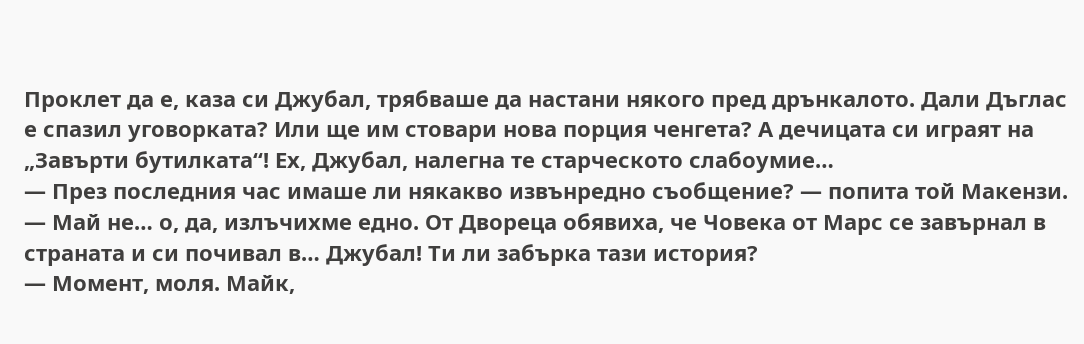Проклет да е, каза си Джубал, трябваше да настани някого пред дрънкалото. Дали Дъглас е спазил уговорката? Или ще им стовари нова порция ченгета? А дечицата си играят на „Завърти бутилката“! Ех, Джубал, налегна те старческото слабоумие…
— През последния час имаше ли някакво извънредно съобщение? — попита той Макензи.
— Май не… о, да, излъчихме едно. От Двореца обявиха, че Човека от Марс се завърнал в страната и си почивал в… Джубал! Ти ли забърка тази история?
— Момент, моля. Майк,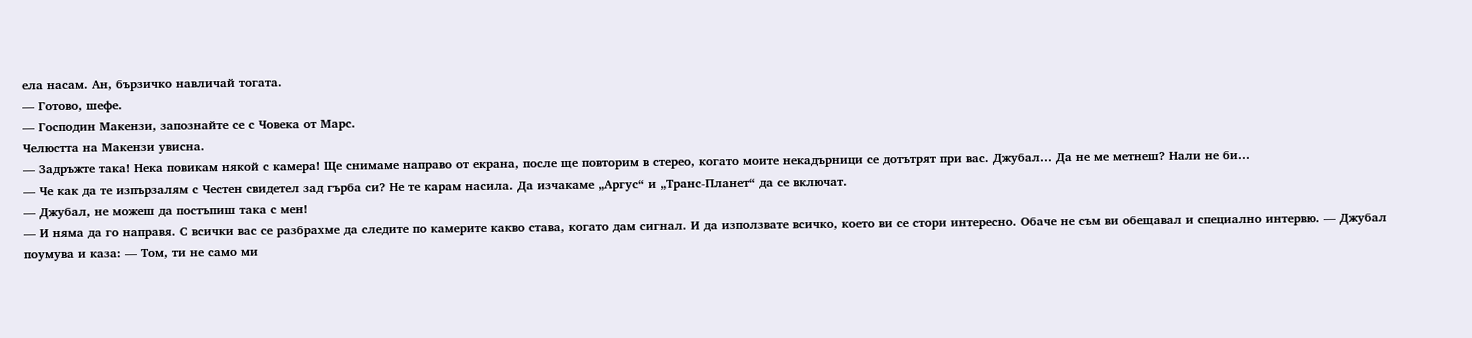ела насам. Ан, бързичко навличай тогата.
— Готово, шефе.
— Господин Макензи, запознайте се с Човека от Марс.
Челюстта на Макензи увисна.
— Задръжте така! Нека повикам някой с камера! Ще снимаме направо от екрана, после ще повторим в стерео, когато моите некадърници се дотътрят при вас. Джубал… Да не ме метнеш? Нали не би…
— Че как да те изпързалям с Честен свидетел зад гърба си? Не те карам насила. Да изчакаме „Аргус“ и „Транс-Планет“ да се включат.
— Джубал, не можеш да постъпиш така с мен!
— И няма да го направя. С всички вас се разбрахме да следите по камерите какво става, когато дам сигнал. И да използвате всичко, което ви се стори интересно. Обаче не съм ви обещавал и специално интервю. — Джубал поумува и каза: — Том, ти не само ми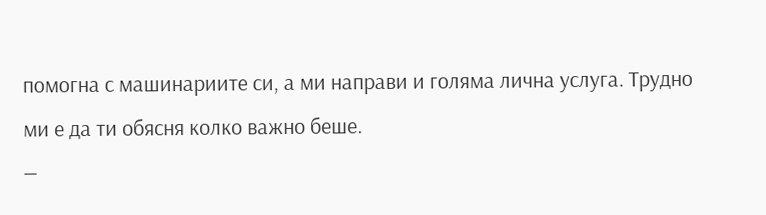помогна с машинариите си, а ми направи и голяма лична услуга. Трудно ми е да ти обясня колко важно беше.
—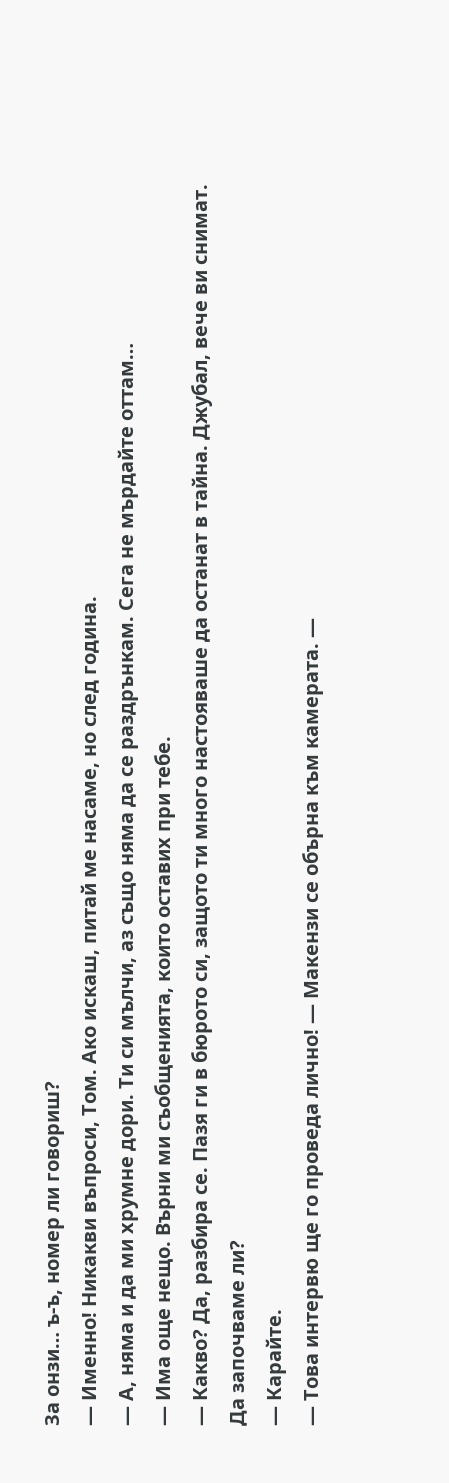За онзи… ъ-ъ, номер ли говориш?
— Именно! Никакви въпроси, Том. Ако искаш, питай ме насаме, но след година.
— А, няма и да ми хрумне дори. Ти си мълчи, аз също няма да се раздрънкам. Сега не мърдайте оттам…
— Има още нещо. Върни ми съобщенията, които оставих при тебе.
— Какво? Да, разбира се. Пазя ги в бюрото си, защото ти много настояваше да останат в тайна. Джубал, вече ви снимат. Да започваме ли?
— Карайте.
— Това интервю ще го проведа лично! — Макензи се обърна към камерата. —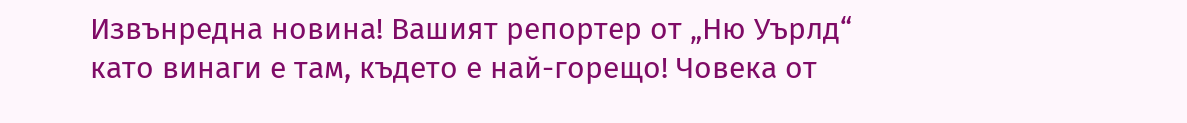Извънредна новина! Вашият репортер от „Ню Уърлд“ като винаги е там, където е най-горещо! Човека от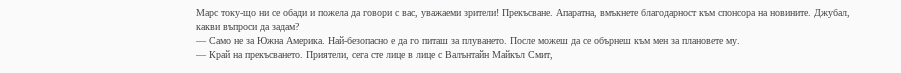Марс току-що ни се обади и пожела да говори с вас, уважаеми зрители! Прекъсване. Апаратна, вмъкнете благодарност към спонсора на новините. Джубал, какви въпроси да задам?
— Само не за Южна Америка. Най-безопасно е да го питаш за плуването. После можеш да се обърнеш към мен за плановете му.
— Край на прекъсването. Приятели, сега сте лице в лице с Валънтайн Майкъл Смит,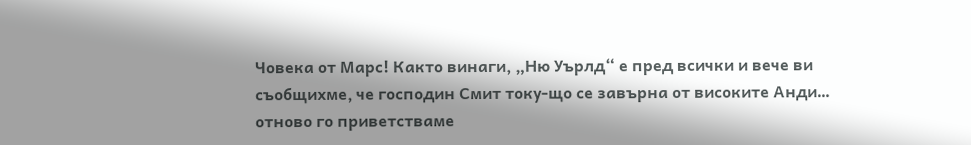Човека от Марс! Както винаги, „Ню Уърлд“ е пред всички и вече ви съобщихме, че господин Смит току-що се завърна от високите Анди… отново го приветстваме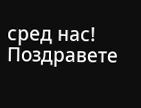сред нас! Поздравете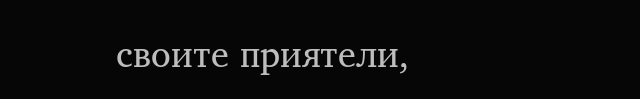своите приятели,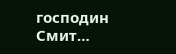господин Смит…